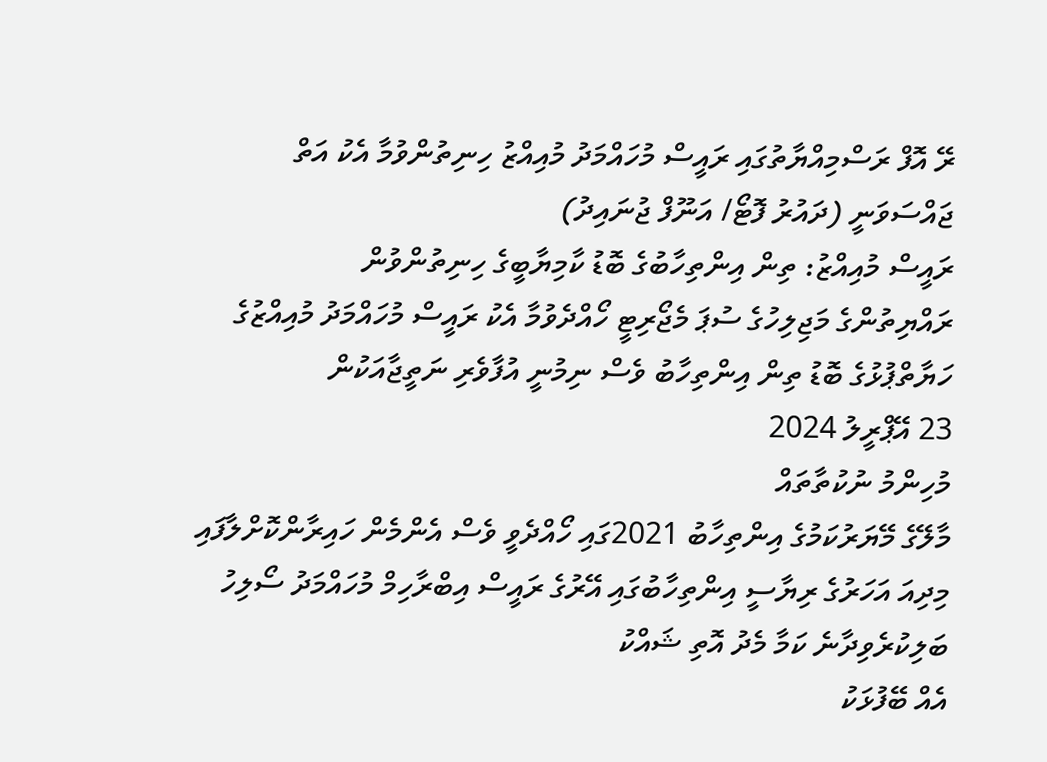ރޭ އޮފް ރަސްމިއްޔާތުގައި ރައީސް މުހައްމަދު މުއިއްޒު ހިނިތުންވުމާ އެކު އަތް ޖައްސަވަނީ (ދައުރު ފޮޓޯ/ އަނޫފް ޖުނައިދު)
ރައީސް މުއިއްޒު: ތިން އިންތިހާބުގެ ބޮޑު ކާމިޔާބީގެ ހިނިތުންވުން
ރައްޔިތުންގެ މަޖިލިހުގެ ސުޕަ މެޖޯރިޓީ ހޯއްދެވުމާ އެކު ރައީސް މުހައްމަދު މުއިއްޒުގެ ހަޔާތްޕުޅުގެ ބޮޑު ތިން އިންތިހާބު ވެސް ނިމުނީ އުފާވެރި ނަތީޖާއަކުން
23 އޭޕްރީލު 2024
މުހިންމު ނުކުތާތައް
މާލޭގެ މޭޔަރުކަމުގެ އިންތިހާބު 2021ގައި ހޯއްދެވީ ވެސް އެންމެން ހައިރާންކޮށްލާފައި
މިދިއަ އަހަރުގެ ރިޔާސީ އިންތިހާބުގައި އޭރުގެ ރައީސް އިބްރާހިމް މުހައްމަދު ސޯލިހު ބަލިކުރެވިދާނެ ކަމާ މެދު އޮތި ޝައްކު
އެއް ބޭފުޅަކު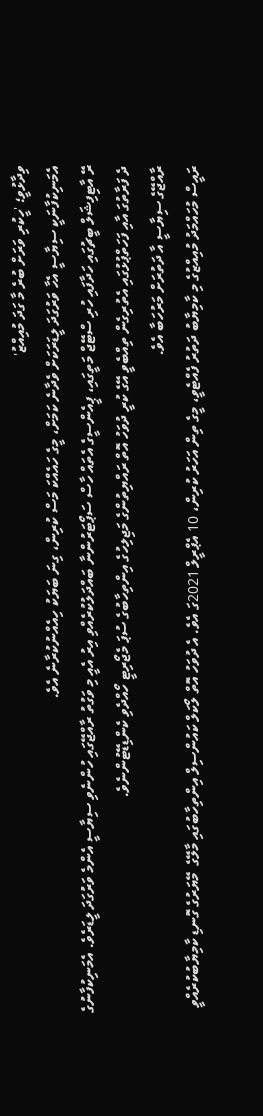ވިދާޅުވީ؛ 'ހީކުރި ވަރަށް ބުރެ މާ ގަދަ މުއިއްޒު'
އެމަނިކުފާނަކީ ސިޔާސީ އެހާ ވަރުގަދަ ލީޑަރަކަށް ވެދާނެ ކަމަށް، މީގެ ހައެއްކަ މަސް ކުރިން، ގިނަ ބަޔަކު ހިއެއްނުކުރާނެ އެވެ.
ރޭ އާޓިފިޝަލް ބީޗުގައި ހަދާފައި ހުރި ސްޓޭޖް މަތީގައި، ޕީއެންސީގެ އެތައް ހާސް ސަޕޯޓަރުންނާ ބައްދަލުކުރެއްވި އިރު އެއީ މި ވަގުތު ރާއްޖޭގައި ހުންނެވި ސިޔާސީ އެންމެ ވަރުގަދަ ލީޑަރެވެ. އެމަނިކުފާނުގެ ދެ ފަރާތުގަ އާއި ފަހަތްޕުޅުގައި އެތުރިގެން ތިއްބެވީ އޭގެ ކުރީ ދުވަހު އޮތް ރައްޔިތުންގެ މަޖިލިހުގެ އިންތިހާބުގެ ސުޕަ މެޖޯރިޓީ ހޯއްދެވި ކެންޑިޑޭޓުންނެވެ.
ރާއްޖޭގެ ސިޔާސީ އާ ދަތުރަށް މަރުހަބާ އެވެ.
ރައީސް މުހައްމަދު މުއިއްޒުގެ މި ކާމިޔާބު ދަތުރު ފެއްޓެވީ، މީގެ ތިން އަހަރު ކުރިން، 10 އެޕްރީލް 2021ގަ އެވެ. އެ ދުވަހު އޮތް ލޯކަލް ކައުންސިލް އިންތިހާބުގައި މާލޭގެ  މޭޔަރުގެ ގޮނޑި ކާމިޔާބުކުރެއްވީ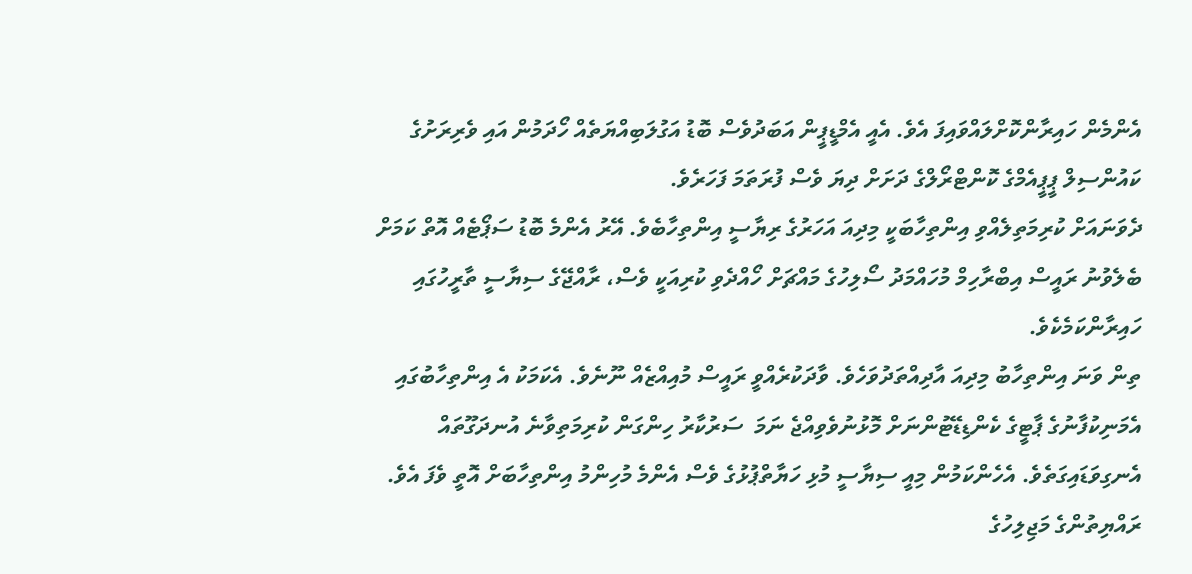އެންމެން ހައިރާންކޮށްލައްވައިފަ އެވެ. އެއީ އެމްޑީޕީން އަބަދުވެސް ބޮޑު އަގުލަބިއްޔަތެއް ހޯދަމުން އައި ވެރިރަށުގެ ކައުންސިލް ޕީޕީއެމްގެ ކޮންޓްރޯލްގެ ދަށަށް ދިޔަ ވެސް ފުރަތަމަ ފަހަރެވެ.
ދެވަނައަށް ކުރިމަތިލެއްވި އިންތިހާބަކީ މިދިއަ އަހަރުގެ ރިޔާސީ އިންތިހާބެވެ. އޭރު އެންމެ ބޮޑު ސަޕޯޓެއް އޮތް ކަމަށް ބެލެވުނު ރައީސް އިބްރާހިމް މުހައްމަދު ސޯލިހުގެ މައްޗަށް ހޯއްދެވި ކުރިއަކީ ވެސް، ރާއްޖޭގެ ސިޔާސީ ތާރީހުގައި ހައިރާންކަމެކެވެ.
ތިން ވަނަ އިންތިހާބު މިދިއަ އާދިއްތަދުވަހެވެ. ވާދަކުރެއްވީ ރައީސް މުއިއްޒެއް ނޫނެވެ. އެކަމަކު އެ އިންތިހާބުގައި އެމަނިކުފާނުގެ ޕާޓީގެ ކެންޑިޑޭޓުންނަށް މޮޅުނުވެވިއްޖެ ނަމަ  ސަރުކާރު ހިންގަން ކުރިމަތިވާނެ އުނދަގޫތައް އެނގިވަޑައިގަތެވެ. އެހެންކަމުން މިއީ ސިޔާސީ މުޅި ހަޔާތްޕުޅުގެ ވެސް އެންމެ މުހިންމު އިންތިހާބަށް އޮތީ ވެފަ އެވެ.
ރައްޔިތުންގެ މަޖިލިހުގެ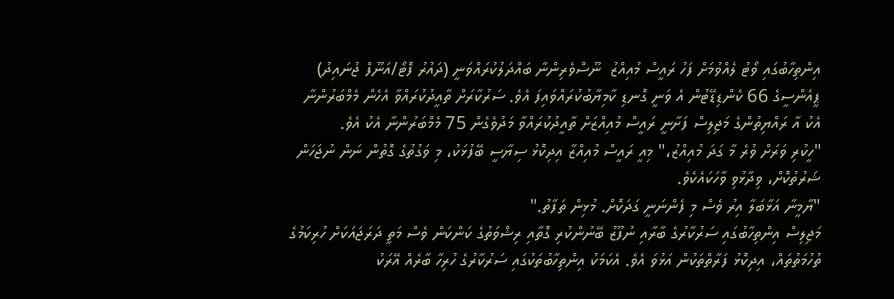އިންތިހާބުގައި ވޯޓު ލެއްވުމަށް ފަހު ރައީސް މުއިއްޒު  ނޫސްވެރިންނާ ބައްދަލުކުރައްވަނީ (ދައުރު ފޮޓޯ/އަނޫފް ޖުނައިދު)
ޕީއެންސީގެ 66 ކެންޑިޑޭޓުން އެ ވަނީ ގޮނޑި ކާމިޔާބުކުރައްވައިފަ އެވެ. ސަރުކާރަށް ތާއީދުކުރައްވާ އެހެން މެމްބަރުންނާ އެކު އާ ރައްޔިތުންގެ މަޖިލިސް ފަށާނީ ރައީސް މުއިއްޒަށް ތާއީދުކުރައްވާ މަދުވެގެން 75 މެމްބަރުންނާ އެކު އެވެ.
"ހީކުރި ވަރަށް ވުރެ މާ ގަދަ މުއިއްޒު،" މިއީ ރައީސް މުއިއްޒާ އިދިކޮޅު ސިޔާސީ ބޭފުޅަކު، މި ވަގުތުގެ ގޮތުން ނަން ނުޖަހަން ޝަރުތުކޮށް، ވިދާޅުވި ވާހަކައެކެވެ.
"ޔާމީނާ އަޅާބަލާ އިރު ވެސް މި ފެންނަނީ ގަދަކޮށް. މުޅިން ތަފާތު."
މަޖިލިސް އިންތިހާބުގައި ސަރުކާރުގެ ބާރާއި ނުފޫޒު ބޭނުންކުރި ގޮތާއި ރިޝްވަތުގެ ކަންކަން ވެސް މަތީ ދަރަޖައަކަށް ހުރިކަމުގެ ތުހުމަތުތައް، އިދިކޮޅު ފަރާތްތަކުން އަޅުވަ އެވެ. އެކަމަކު އިންތިހާބުތަކުގައި ސަރުކާރުގެ ހުރިހާ ބާރެއް އޭރަކު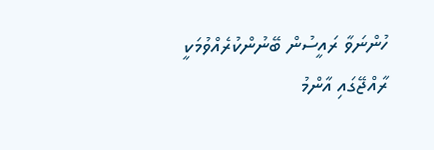ހުންނަވާ ރައީސުން ބޭނުންކުރެއްވުމަކީ ރާއްޖޭގައި އާންމު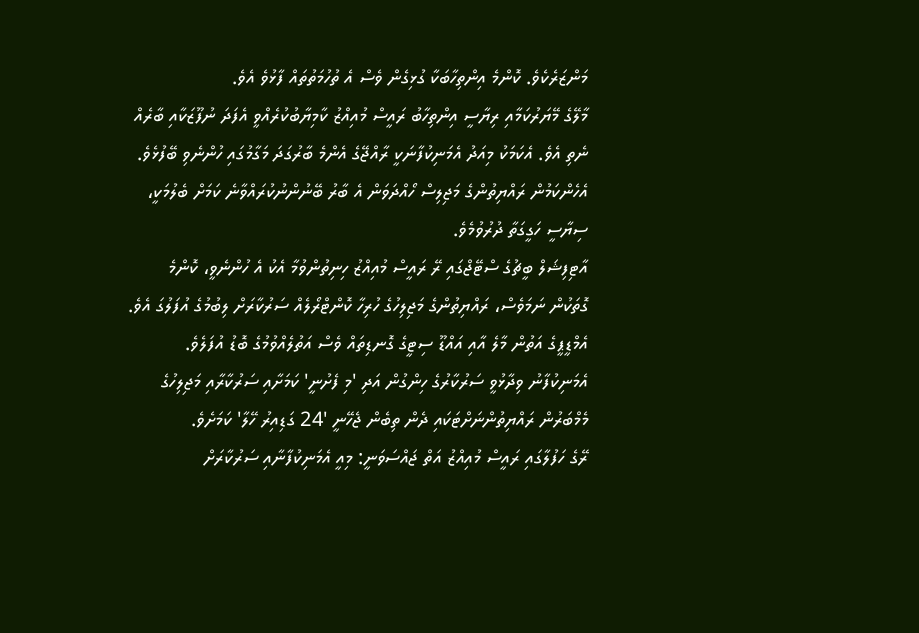މަންޒަރެކެވެ. ކޮންމެ އިންތިހާބަކާ ގުޅިގެން ވެސް އެ ތުހުމަތުތައް ފާޅުވެ އެވެ.
މާލޭގެ މޭޔަރުކަމާއި ރިޔާސީ އިންތިހާބު ރައީސް މުއިއްޒު ކާމިޔާބުކުރެއްވީ އެފަދަ ނުފޫޒަކާއި ބާރެއް ނެތި އެވެ. އެކަމަކު މިއަދު އެމަނިކުފާނަކީ ރާއްޖޭގެ އެންމެ ބާރުގަދަ މަގާމުގައި ހުންނެވި ބޭފުޅެވެ. އެހެންކަމުން ރައްޔިތުންގެ މަޖިލިސް ހޯއްދަވަން އެ ބާރު ބޭނުންނުކުރައްވާނެ ކަމަށް ބެލުމަކީ، ސިޔާސީ ހަގީގަތާ ދުރުވުމެވެ.
އާޓިފިޝަލް ބީޗުގެ ސްޓޭޖްގައި ރޭ ރައީސް މުއިއްޒު ހިނިތުންވުމާ އެކު އެ ހުންނެވީ، ކޮންމެ ގޮތަކުން ނަމަވެސް، ރައްޔިތުންގެ މަޖިލިހުގެ ހުރިހާ ކޮންޓްރޯލެއް ސަރުކާރަށް ލިބުމުގެ އުފަލުގަ އެވެ. އެމްޑީޕީގެ އަތުން މާލެ އާއި އައްޑޫ ސިޓީގެ ގޮނޑިތައް ވެސް އަތުލެއްވުމުގެ ބޮޑު އުފަލެވެ. އެމަނިކުފާނު ވިދާޅުވީ ސަރުކާރުގެ ހިންގުން އަދި 'މި ފެށުނީ' ކަމަށާއި ސަރުކާރާއި މަޖިލިހުގެ މެމްބަރުން ރައްޔިތުންނަށްޓަކައި ދެން ތިބެން ޖެހޭނީ '24 ގަޑިއިރު ހޭލާ' ކަމަށެވެ.
ރޭގެ ހަފުލާގައި ރައީސް މުއިއްޒު އަތް ޖައްސަވަނީ: މިއީ އެމަނިކުފާނާއި ސަރުކާރަށް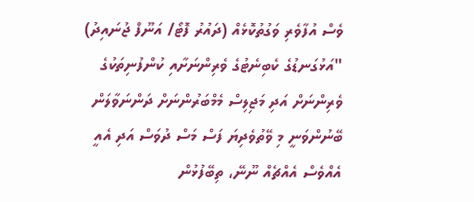ވެސް އުފާވެރި ވަގުތުކޮޅެއް (ދައުރު ފޮޓޯ/ އަނޫފް ޖުނައިދު)
"އަޅުގަނޑުގެ ކެބިނެޓުގެ ވެރިންނަށާއި ކުންފުނިތަކުގެ ވެރިންނަށް އަދި މަޖިލިސް މެމްބަރުންނަށް ދަންނަވާލަން ބޭނުންވަނީ މި ވޭތުވެދިޔަ ފަސް މަސް ދުވަސް އަދި އެއީ އެއްވެސް އެއްޗެއް ނޫނޭ، ތިބޭފުޅުން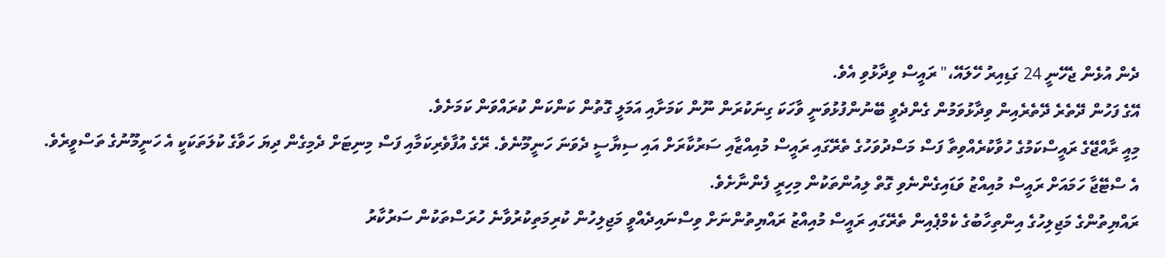ދެން އުޅެން ޖެހޭނީ 24 ގަޑިއިރު ހޭލައޭ،" ރައީސް ވިދާޅުވި އެވެ.
އޭގެ ފަހުން ދޭތެރެ ދޭތެރެއިން ވިދާޅުވަމުން ގެންދެވީ ބޭނުންފުޅުވަނީ ވާހަކަ ގިނަކުރަން ނޫން ކަމަށާއި އަމަލީ ގޮތުން ކަންކަން ކުރައްވަން ކަމަށެވެ.
މިއީ ރާއްޖޭގެ ރައީސްކަމުގެ ހުވާކުރެއްވިތާ ފަސް މަސްދުވަހުގެ ތެރޭގައި ރައީސް މުއިއްޒާއި ސަރުކާރަށް އައި ސިޔާސީ ދެވަނަ ހަނީމޫނެވެ. ރޭގެ އުފާވެރިކަމާއި ފަސް މިނިޓަށް ދެމިގެން ދިޔަ ހަވާގެ ކުލަތަކަކީ އެ ހަނީމޫނުގެ ތަސްވީރެވެ.
އެ ސްޓޭޖާ ހަމައަށް ރައީސް މުއިއްޒު ވަޑައިގެންނެވި ގޮތް ލިއުންތަކުން މިހިރީ ފެންނާށެވެ.
ރައްޔިތުންގެ މަޖިލިހުގެ އިންތިހާބުގެ ކެމްޕެއިން ތެރޭގައި ރައީސް މުއިއްޒު ރައްޔިތުންނަށް ވިސްނައިދެއްވީ މަޖިލިހުން ކުރިމަތިކުރުވާނެ ހުރަސްތަކުން ސަރުކާރު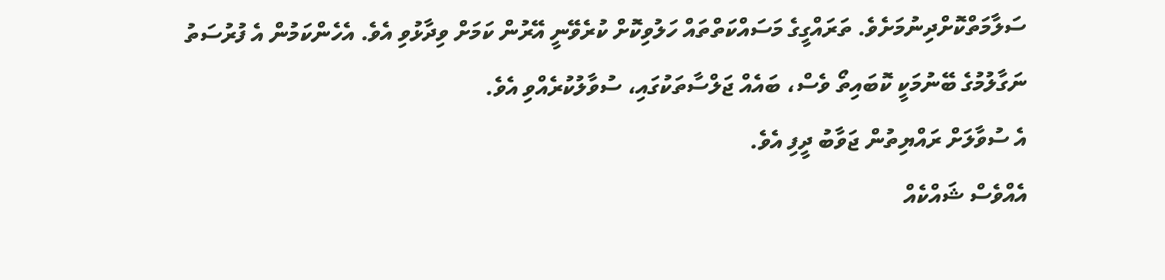ސަލާމަތްކޮށްދިނުމަށެވެ. ތަރައްގީގެ މަސައްކަތްތައް ހަލުވިކޮށް ކުރެވޭނީ އޭރުން ކަމަށް ވިދާޅުވި އެވެ. އެހެންކަމުން އެ ފުރުސަތު ނަގާލުމުގެ ބޭނުމަކީ ކޮބައިތޯ ވެސް، ބައެއް ޖަލްސާތަކުގައި، ސުވާލުކުރެއްވި އެވެ.
އެ ސުވާލަށް ރައްޔިތުން ޖަވާބު ދީފި އެވެ.
އެއްވެސް ޝައްކެއް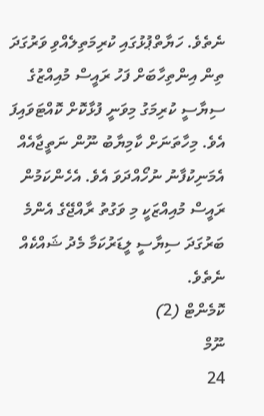ނެތެވެ. ހަޔާތްޕުޅުގައި ކުރިމަތިލެއްވި ވަރުގަދަ ތިން އިންތިހާބަށް ފަހު ރައީސް މުއިއްޒުގެ ސިޔާސީ ކުރިމަގު މިވަނީ ފުޅާކޮށް ކޮއްޓަވައިފަ އެވެ. މިހާތަނަށް ކާމިޔާބު ނޫން ނަތީޖާއެއް އެމަނިކުފާނު ނުހޯއްދަވަ އެވެ. އެހެންކަމުން ރައީސް މުއިއްޒަކީ މި ވަގުތު ރާއްޖޭގެ އެންމެ ބަރުގަދަ ސިޔާސީ ލީޑަރުކަމާ މެދު ޝައްކެއް ނެތެވެ.
ކޮމެންޓް (2)
ނޫމް
24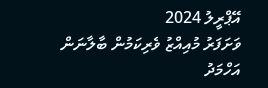އޭޕްރީލު 2024
ވަށަފަރު މުއިއްޒު ވެރިކަމުން ބާލާނަން
އަހްމަދު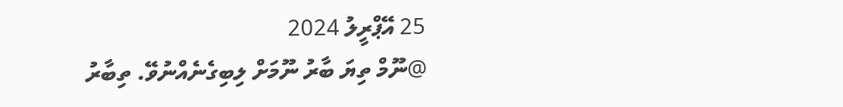25 އޭޕްރީލު 2024
@ނޫމް ތިޔަ ބާރު ނޫމަށް ލިބިގެނެއްނުވޭ. ތިބާރު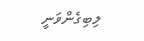ލިބިގެންވަނީ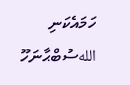ހަމައެކަނި اللهސުބްޙާނަހޫ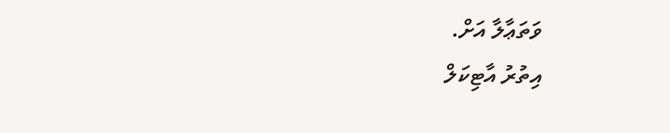ވަތަޢާލާ އަށް.
އިތުރު އާޓިކަލް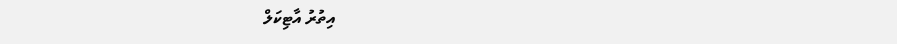އިތުރު އާޓިކަލް